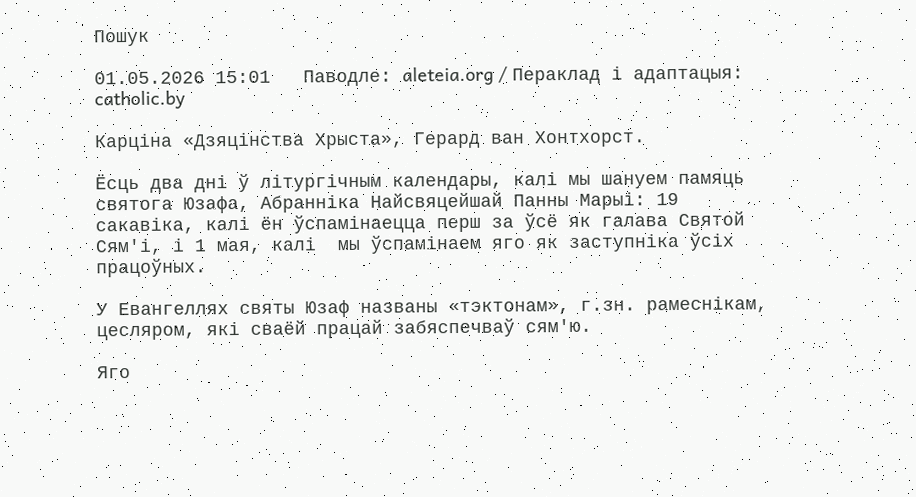Пошук

01.05.2026 15:01   Паводле: aleteia.org / Пераклад і адаптацыя: catholic.by

Карціна «Дзяцінства Хрыста», Герард ван Хонтхорст.

Ёсць два дні ў літургічным календары, калі мы шануем памяць святога Юзафа, Абранніка Найсвяцейшай Панны Марыі: 19 сакавіка, калі ён ўспамінаецца перш за ўсё як галава Святой Сям'і, і 1 мая, калі  мы ўспамінаем яго як заступніка ўсіх працоўных.

У Евангеллях святы Юзаф названы «тэктонам», г.зн. рамеснікам, цесляром, які сваёй працай забяспечваў сям'ю.

Яго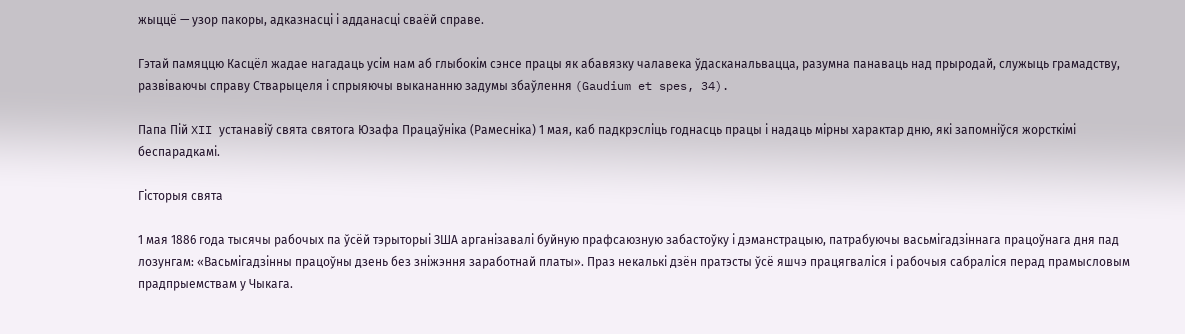жыццё — узор пакоры, адказнасці і адданасці сваёй справе.

Гэтай памяццю Касцёл жадае нагадаць усім нам аб глыбокім сэнсе працы як абавязку чалавека ўдасканальвацца, разумна панаваць над прыродай, служыць грамадству, развіваючы справу Стварыцеля і спрыяючы выкананню задумы збаўлення (Gaudium et spes, 34).

Папа Пій XII устанавіў свята святога Юзафа Працаўніка (Рамесніка) 1 мая, каб падкрэсліць годнасць працы і надаць мірны характар дню, які запомніўся жорсткімі беспарадкамі.

Гісторыя свята

1 мая 1886 года тысячы рабочых па ўсёй тэрыторыі ЗША арганізавалі буйную прафсаюзную забастоўку і дэманстрацыю, патрабуючы васьмігадзіннага працоўнага дня пад лозунгам: «Васьмігадзінны працоўны дзень без зніжэння заработнай платы». Праз некалькі дзён пратэсты ўсё яшчэ працягваліся і рабочыя сабраліся перад прамысловым прадпрыемствам у Чыкага.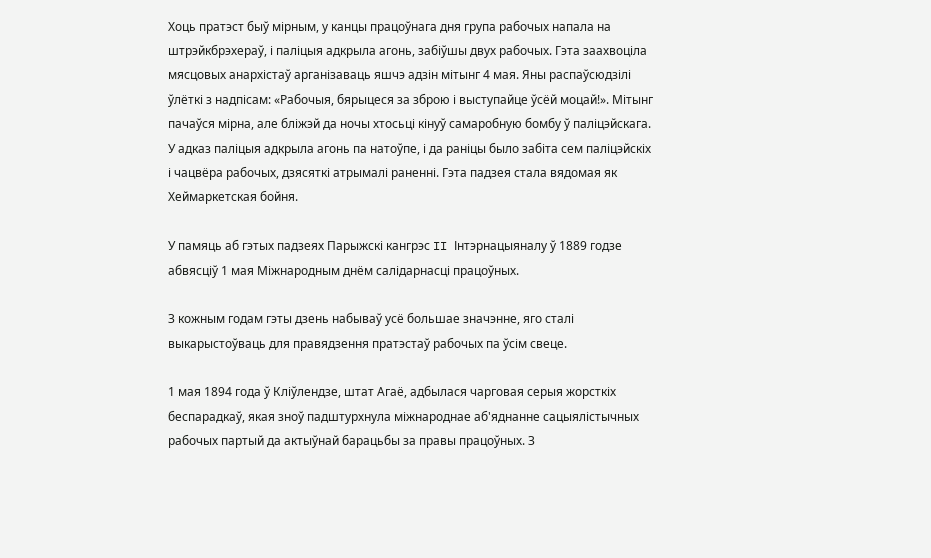Хоць пратэст быў мірным, у канцы працоўнага дня група рабочых напала на штрэйкбрэхераў, і паліцыя адкрыла агонь, забіўшы двух рабочых. Гэта заахвоціла мясцовых анархістаў арганізаваць яшчэ адзін мітынг 4 мая. Яны распаўсюдзілі ўлёткі з надпісам: «Рабочыя, бярыцеся за зброю і выступайце ўсёй моцай!». Мітынг пачаўся мірна, але бліжэй да ночы хтосьці кінуў самаробную бомбу ў паліцэйскага. У адказ паліцыя адкрыла агонь па натоўпе, і да раніцы было забіта сем паліцэйскіх і чацвёра рабочых, дзясяткі атрымалі раненні. Гэта падзея стала вядомая як Хеймаркетская бойня.

У памяць аб гэтых падзеях Парыжскі кангрэс II Інтэрнацыяналу ў 1889 годзе абвясціў 1 мая Міжнародным днём салідарнасці працоўных.

З кожным годам гэты дзень набываў усё большае значэнне, яго сталі выкарыстоўваць для правядзення пратэстаў рабочых па ўсім свеце.

1 мая 1894 года ў Кліўлендзе, штат Агаё, адбылася чарговая серыя жорсткіх беспарадкаў, якая зноў падштурхнула міжнароднае аб'яднанне сацыялістычных рабочых партый да актыўнай барацьбы за правы працоўных. З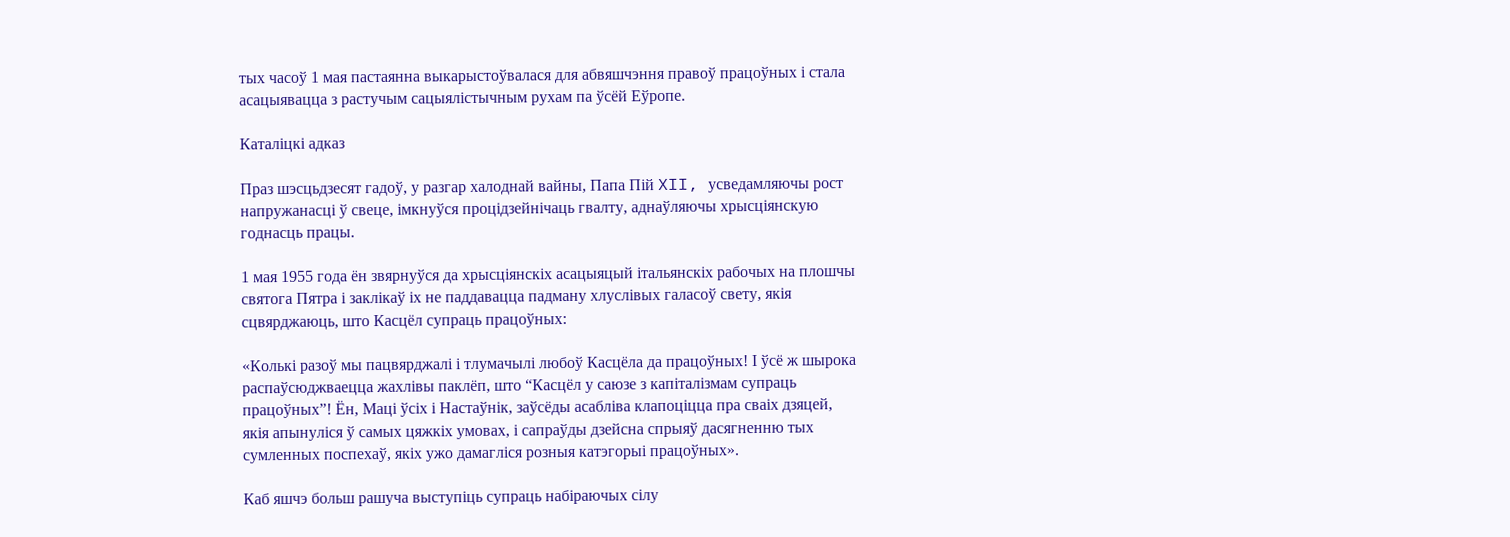тых часоў 1 мая пастаянна выкарыстоўвалася для абвяшчэння правоў працоўных і стала асацыявацца з растучым сацыялістычным рухам па ўсёй Еўропе.

Каталіцкі адказ

Праз шэсцьдзесят гадоў, у разгар халоднай вайны, Папа Пій XII, усведамляючы рост напружанасці ў свеце, імкнуўся процідзейнічаць гвалту, аднаўляючы хрысціянскую годнасць працы.

1 мая 1955 года ён звярнуўся да хрысціянскіх асацыяцый італьянскіх рабочых на плошчы святога Пятра і заклікаў іх не паддавацца падману хлуслівых галасоў свету, якія сцвярджаюць, што Касцёл супраць працоўных:

«Колькі разоў мы пацвярджалі і тлумачылі любоў Касцёла да працоўных! І ўсё ж шырока распаўсюджваецца жахлівы паклёп, што “Касцёл у саюзе з капіталізмам супраць працоўных”! Ён, Маці ўсіх і Настаўнік, заўсёды асабліва клапоціцца пра сваіх дзяцей, якія апынуліся ў самых цяжкіх умовах, і сапраўды дзейсна спрыяў дасягненню тых сумленных поспехаў, якіх ужо дамагліся розныя катэгорыі працоўных».

Каб яшчэ больш рашуча выступіць супраць набіраючых сілу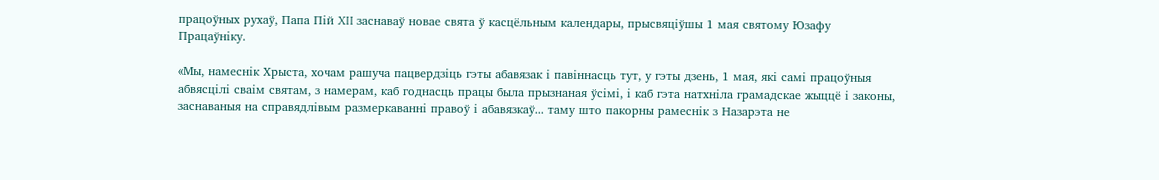працоўных рухаў, Папа Пій XII заснаваў новае свята ў касцёльным календары, прысвяціўшы 1 мая святому Юзафу Працаўніку.

«Мы, намеснік Хрыста, хочам рашуча пацвердзіць гэты абавязак і павіннасць тут, у гэты дзень, 1 мая, які самі працоўныя абвясцілі сваім святам, з намерам, каб годнасць працы была прызнаная ўсімі, і каб гэта натхніла грамадскае жыццё і законы, заснаваныя на справядлівым размеркаванні правоў і абавязкаў... таму што пакорны рамеснік з Назарэта не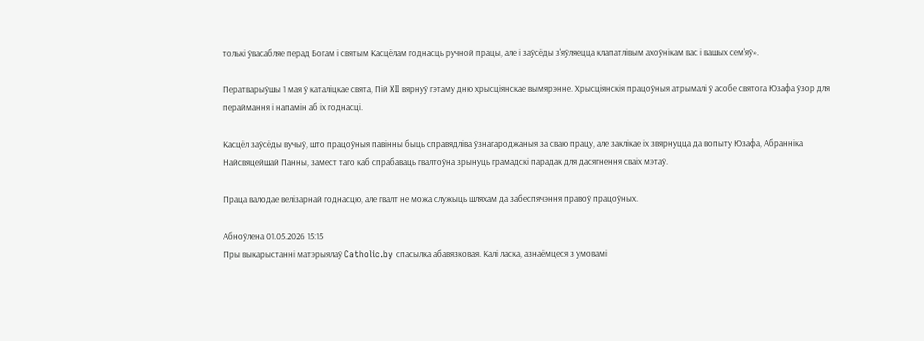толькі ўвасабляе перад Богам і святым Касцёлам годнасць ручной працы, але і заўсёды з'яўляецца клапатлівым ахоўнікам вас і вашых сем'яў».

Ператварыўшы 1 мая ў каталіцкае свята, Пій XII вярнуў гэтаму дню хрысціянскае вымярэнне. Хрысціянскія працоўныя атрымалі ў асобе святога Юзафа ўзор для пераймання і напамін аб іх годнасці.

Касцёл заўсёды вучыў, што працоўныя павінны быць справядліва ўзнагароджаныя за сваю працу, але заклікае іх звярнуцца да вопыту Юзафа, Абранніка Найсвяцейшай Панны, замест таго каб спрабаваць гвалтоўна зрынуць грамадскі парадак для дасягнення сваіх мэтаў.

Праца валодае велізарнай годнасцю, але гвалт не можа служыць шляхам да забеспячэння правоў працоўных.

Абноўлена 01.05.2026 15:15
Пры выкарыстанні матэрыялаў Catholic.by спасылка абавязковая. Калі ласка, азнаёмцеся з умовамі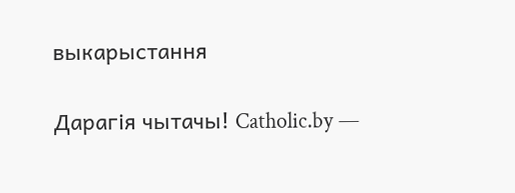выкарыстання

Дарагія чытачы! Catholic.by —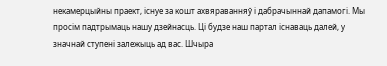некамерцыйны праект, існуе за кошт ахвяраванняў і дабрачыннай дапамогі. Мы просім падтрымаць нашу дзейнасць. Ці будзе наш партал існаваць далей, у значнай ступені залежыць ад вас. Шчыра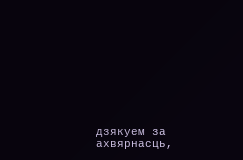дзякуем за ахвярнасць,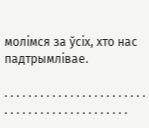молімся за ўсіх, хто нас падтрымлівае.

. . . . . . . . . . . . . . . . . . . . . . . . . . . . . . . . . . . . . . . . . . . . .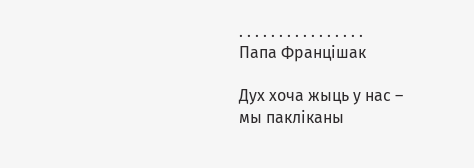. . . . . . . . . . . . . . . .
Папа Францішак

Дух хоча жыць у нас –
мы пакліканы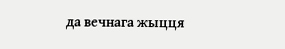да вечнага жыцця